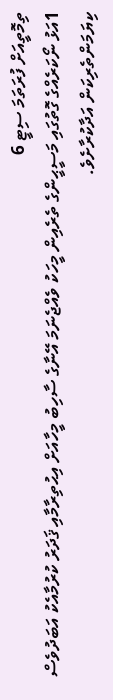ތިމޮތީއަށް ފުރަތަމަ ސިޓީ 6
1އަޅު ނޯކަރެއްގެ ގޮތުގައި މަސީޙީންގެ ތެރެއިން މީހަކު ވެއްޖެނަމަ އޭނާގެ ސާހިބު މީހާއަށް އިޙުތިރާމާއި ޤަދަރު ކުރުމާއެކު އަބަދުވެސް ކިޔަމަންތެރިކަން އަދާކުރާށެވެ.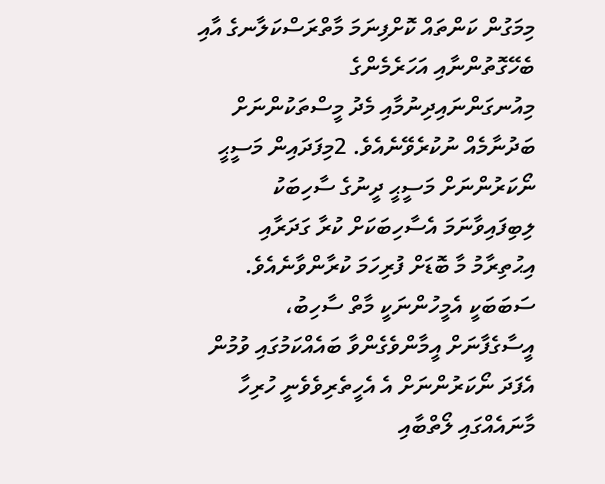މިމަގުން ކަންތައް ކޮށްފިނަމަ މާތްރަސްކަލާނގެ އާއި ބެހޭގޮތުންނާއި އަހަރެމެންގެ މިއުނގަންނައިދިނުމާއި މެދު މީސްތަކުންނަށް ބަދުނާމެއް ނުކުރެވޭނެއެވެ. 2މިފަދައިން މަސީޙީ ނޯކަރުންނަށް މަސީޙީ ދީނުގެ ސާހިބަކު ލިބިފައިވާނަމަ އެސާހިބަކަށް ކުރާ ގަދަރާއި އިޙުތިރާމު މާ ބޮޑަށް ފުރިހަމަ ކުރާންވާނެއެވެ. ސަބަބަކީ އެމީހުންނަކީ މާތް ސާހިބު، އީސާގެފާނަށް އީމާންވެގެންވާ ބައެއްކަމުގައި ވުމުން އެފަދަ ނޯކަރުންނަށް އެ އެހީތެރިވެވެނީ ހުރިހާ މާނައެއްގައި ލޯތްބާއި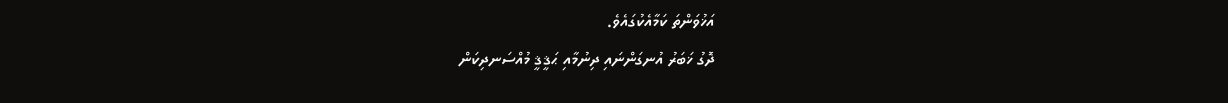އަޚުވަންތަ ކަމާއެކުގައެވެ.
ދޮގު ޚަބަރު އުނގަންނައި ދިނުމާއި ޙަޤީޤީ މުއްސަނދިކަން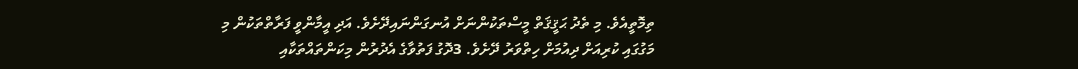ތިމޮތީއެވެ. މި ތެދު ޙަޤީޤަތް މީސްތަކުންނަށް އުނގަންނައިދޭށެވެ. އަދި އީމާންވީ ފަރާތްތަކުން މި މަގުގައި ކުރިއަށް ދިއުމަށް ހިތްވަރު ދޭށެވެ. 3ދޮގު ފަތުވާގެ އެދުރުން މިކަންތައްތަކާއި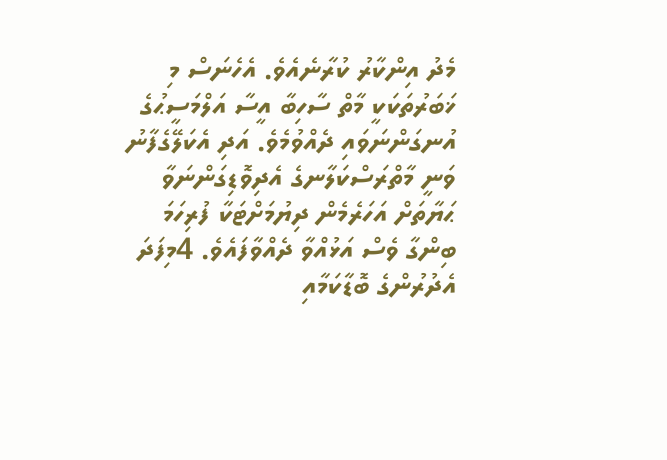މެދު އިންކާރު ކުރާނެއެވެ. އެހެނަސް މި ޚަބަރުތަކަކީ މާތް ސާހިބާ އީސާ އަލްމަސީޙުގެ އުނގަންނަވައި ދެއްވުމެވެ. އަދި އެކަލޭގެފާނު ވަނީ މާތްރަސްކަލާނގެ އެދިވޮޑިގަންނަވާ ޙަޔާތަށް އަހަރެމެން ދިޔުމަށްޓަކާ ފުރިހަމަ ބިންގާ ވެސް އަޅުއްވާ ދެއްވާފައެވެ. 4މިފަދަ އެދުރުންގެ ބޮޑާކަމާއި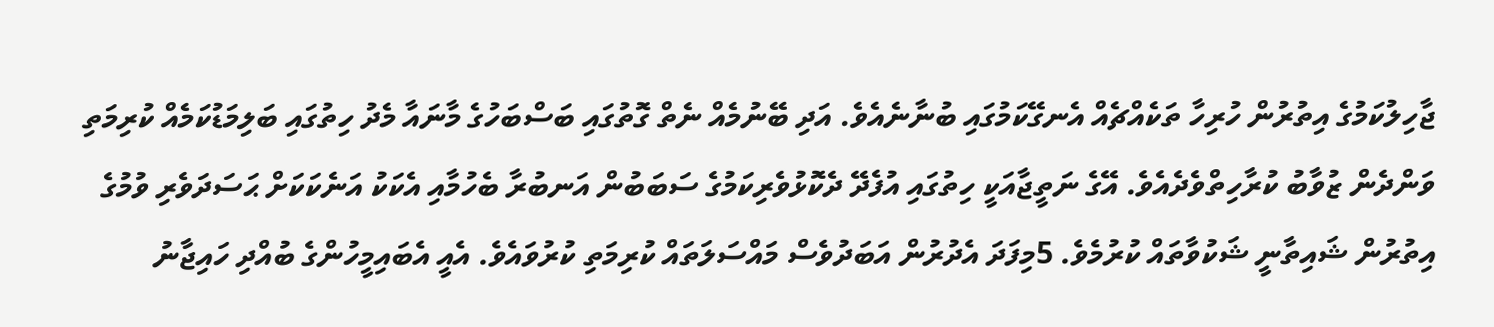ޖާހިލުކަމުގެ އިތުރުން ހުރިހާ ތަކެއްޗެއް އެނގޭކަމުގައި ބުނާނެއެވެ. އަދި ބޭނުމެއް ނެތް ގޮތުގައި ބަސްބަހުގެ މާނައާ މެދު ހިތުގައި ބަލިމަޑުކަމެއް ކުރިމަތި ވަންދެން ޒުވާބު ކުރާހިތްވެދެއެވެ. އޭގެ ނަތީޖާއަކީ ހިތުގައި އުފެދޭ ދެކޮޅުވެރިކަމުގެ ސަބަބުން އަނބުރާ ބެހުމާއި އެކަކު އަނެކަކަށް ޙަސަދަވެރި ވުމުގެ އިތުރުން ޝައިތާނީ ޝަކުވާތައް ކުރުމެވެ. 5މިފަދަ އެދުރުން އަބަދުވެސް މައްސަލަތައް ކުރިމަތި ކުރުވައެވެ. އެއީ އެބައިމީހުންގެ ބުއްދި ހައިޖާނު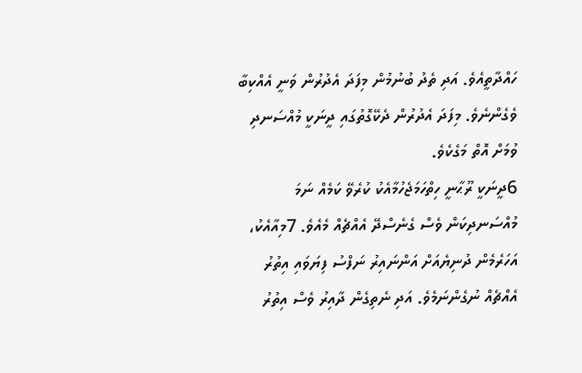ހައްދާތީއެވެ. އަދި ތެދު ބުނުމުން މިފަދަ އެދުރުން ވަނީ އެއްކިބާ ވެގެންނެވެ. މިފަދަ އެދުރުން ދެކޭގޮތުގައި ދީނަކީ މުއްސަނދި ވުމަށް އޮތް މަގެކެވެ.
6ދީނަކީ ރޫޙާނީ ހިތްހަމަޖެހުމާއެކު ކުރެވޭ ކަމެއް ނަމަ މުއްސަނދިކަން ވެސް ގެނެސްދޭ އެއްޗެއް މެއެވެ. 7މިއާއެކު، އަހަރެމެން ދުނިޔެއަށް އަންނައިރު ނަފްސު ފިޔަވައި އިތުރު އެއްޗެއް ނުގެންނަމެވެ. އަދި ނެތިގެން ދާއިރު ވެސް އިތުރު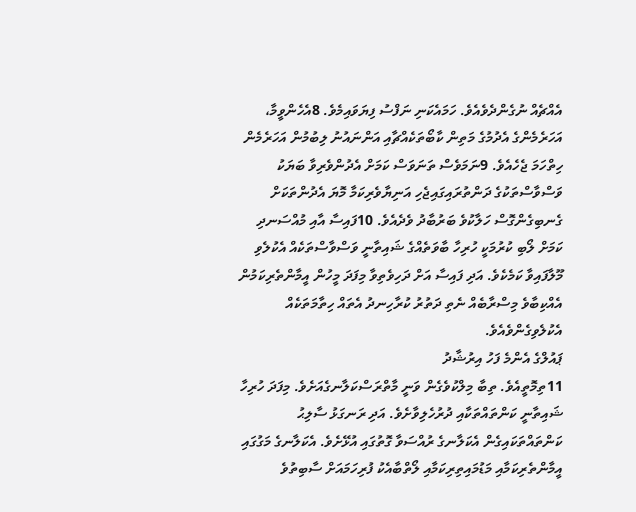އެއްޗެއް ނުގެންދެވެއެވެ. ހަމައެކަނި ނަފްސު ފިޔަވައިމެވެ. 8އެހެންވީމާ، އަހަރެމެންގެ އެދުމުގެ މަތިން ކާބޯތަކެއްޗާއި އަންނައުނު ލިބުމުން އަހަރެމެން ހިތްހަމަ ޖެހެއެވެ. 9ނަމަވެސް ތަނަވަސް ކަމަށް އެދުންވެރިވާ ބަޔަކު ވަސްވާސްތަކުގެ ދަންތުރައިގައިޖެހި އަނިޔާވެރިކަމާ މޮޔަ އެދުންތަކަށް ގެނބިގެންގޮސް ހަލާކުވެ ބަރުބާދު ވެދެއެވެ. 10ފައިސާ އާއި މުއްސަނދި ކަމަށް ލޯބި ކުރުމަކީ ހުރިހާ ބާވަތެއްގެ ޝައިތާނީ ވަސްވާސްތަކެއް އެކުލެވި މޫލާފައިވާ ކަމެކެވެ. އަދި ފައިސާ އަށް ދަހިވެތިވާ މިފަދަ މީހުން އީމާންތެރިކަމުން އެއްކިބާވެ މިސްރާބެއް ނެތި ދަތުރު ކުރާހިނދު އެތައް ހިތާމަތަކެއް އެކުލެވިގެންވެއެވެ.
ޕައުލްގެ އެންމެ ފަހު އިރުޝާދު
11ތިމޮތީއެވެ. ތިބާ މިލްކުވެގެން ވަނީ މާތްރަސްކަލާނގެއަށެވެ. މިފަދަ ހުރިހާ ޝައިތާނީ ކަންތައްތަކާއި ދުރުހެލިވާށެވެ. އަދި ރަނގަޅު ސާލިޙު ކަންތައްތަކައިގެން އެކަލާނގެ ރުއްސަވާ ގޮތުގައި އުޅޭށެވެ. އެކަލާނގެ މަގުގައި އީމާންތެރިކަމާއި މަޑުމައިތިރިކަމާއި ލޯތްބާއެކު ފުރިހަމައަށް ސާބިތުވެ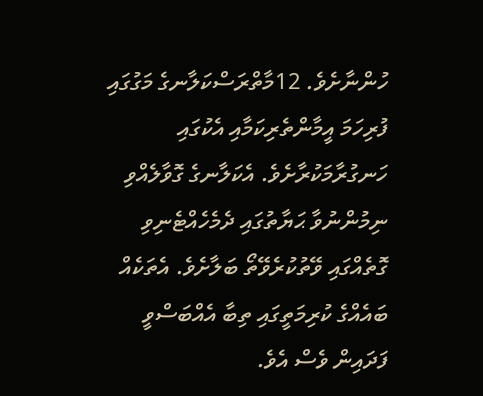ހުންނާށެވެ. 12މާތްރަސްކަލާނގެ މަގުގައި ފުރިހަމަ އީމާންތެރިކަމާއި އެކުގައި ހަނގުރާމަކުރާށެވެ. އެކަލާނގެ ގޮވާލެއްވި ނިމުންނުވާ ޙަޔާތުގައި ދެމެހެއްޓެނިވި ގޮތެއްގައި ވޭތުކުރެވޭތޯ ބަލާށެވެ. އެތަކެއް ބައެއްގެ ކުރިމަތީގައި ތިބާ އެއްބަސްވީ ފަދައިން ވެސް އެވެ.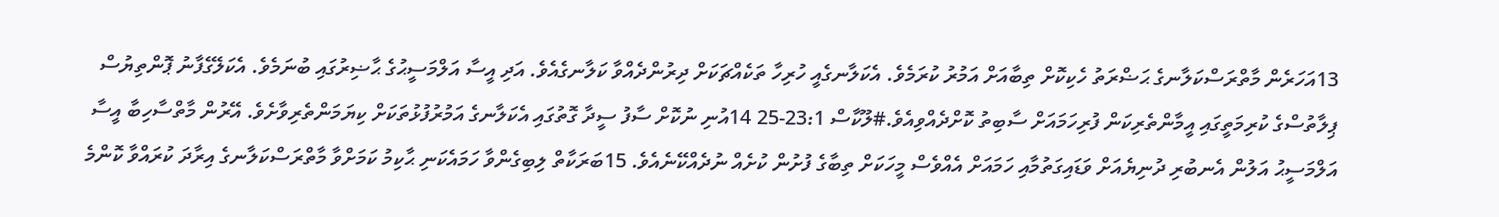13އަހަރެން މާތްރަސްކަލާނގެ ޙަޟްރަތު ހެކިކޮށް ތިބާއަށް އަމުރު ކުރަމެވެ. އެކަލާނގެއީ ހުރިހާ ތަކެއްޗަކަށް ދިރުންދެއްވާ ކަލާނގެއެވެ. އަދި އީސާ އަލްމަސީޙުގެ ޙާޟިރުގައި ބުނަމެވެ. އެކަލޭގެފާނު ޕޮންތިޔުސް ޕިލާތުސްގެ ކުރިމަތީގައި އީމާންތެރިކަން ފުރިހަމައަށް ސާބިތު ކޮށްދެއްވިއެވެ.#ލޫކާސް 23:1-25 14އުނި ނުކޮށް ސާފު ސީދާ ގޮތުގައި އެކަލާނގެ އަމުރުފުޅުތަކަށް ކިޔަމަންތެރިވާށެވެ. އޭރުން މާތްސާހިބާ އީސާ އަލްމަސީޙު އަލުން އެނބުރި ދުނިޔެއަށް ވަޑައިގަތުމާއި ހަމައަށް އެއްވެސް މީހަކަށް ތިބާގެ ފުށުން ކުށެއް ނުދެއްކޭނެއެވެ. 15ބަރަކާތް ލިބިގެންވާ ހަމައެކަނި ޙާކިމު ކަމަށްވާ މާތްރަސްކަލާނގެ އިރާދަ ކުރައްވާ ކޮންމެ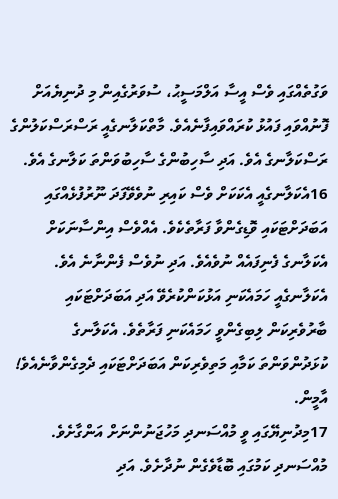ވަގުތެއްގައި ވެސް އީސާ އަލްމަސީޙު، ސުވަރުގެއިން މި ދުނިޔެއަށް ފޮނުއްވައި ފައުޅު ކުރައްވައިފާނެއެވެ. މާތްކަލާނގެއީ ރަސްރަސްކަލުންގެ ރަސްކަލާނގެ އެވެ. އަދި ސާހިބުންގެ ސާހިބުވަންތަ ކަލާނގެ އެވެ. 16އެކަލާނގެއީ އެކަކަށް ވެސް ކައިރި ނުވެވޭފަދަ ނޫރުފުޅެއްގައި އަބަދަށްޓަކައި ވޮޑިގެންވާ ފަރާތެކެވެ. އެއްވެސް އިންސާނަކަށް އެކަލާނގެ ފެނިފައެއް ނުވެއެވެ. އަދި ނުވެސް ފެންނާނެ އެވެ. އެކަލާނގެއީ ހަމައެކަނި އަޅުކަންކުރެވޭ އަދި އަބަދަށްޓަކައި ބާރުވެރިކަން ލިބިގެންވީ ހަމައެކަނި ފަރާތެވެ. އެކަލާނގެ ކުޅަދުންވަންތަ ކަމާއި މަތިވެރިކަން އަބަދަށްޓަކައި ދެމިގެންވާނެއެވެ! އާމީން.
17މިދުނިޔޭގައި ވީ މުއްސަނދި މަހުޖަނުންނަށް އަންގާށެވެ. މުއްސަނދި ކަމުގައި ބޮޑާވެގެން ނުދާށެވެ. އަދި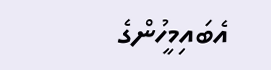އެބައިމީހުންގެ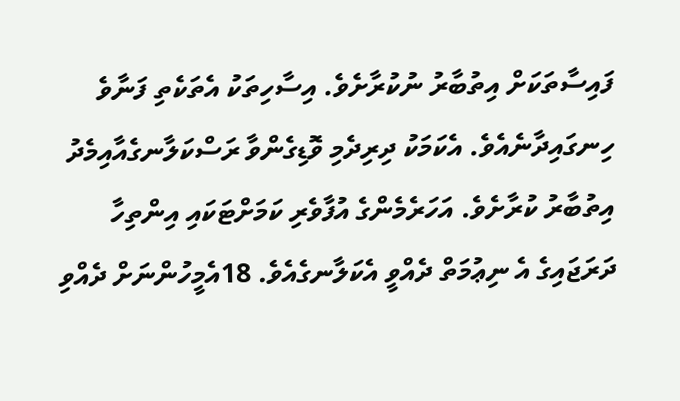ފައިސާތަކަށް އިތުބާރު ނުކުރާށެވެ. އިސާހިތަކު އެތަކެތި ފަނާވެ ހިނގައިދާނެއެވެ. އެކަމަކު ދިރިދެމި ވޮޑިގެންވާ ރަސްކަލާނގެއާއިމެދު އިތުބާރު ކުރާށެވެ. އަހަރެމެންގެ އުފާވެރި ކަމަށްޓަކައި އިންތިހާ ދަރަޖައިގެ އެ ނިޢުމަތް ދެއްވީ އެކަލާނގެއެވެ. 18އެމީހުންނަށް ދެއްވި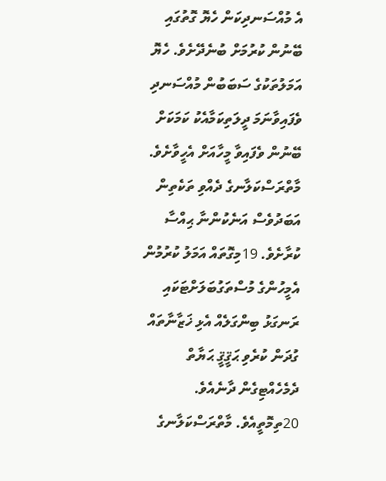އެ މުއްސަނދިކަން ހެޔޮ ގޮތުގައި ބޭނުން ކުރުމަށް ބުނެދޭށެވެ. ހެޔޮ އަމަލުތަކުގެ ސަބަބުން މުއްސަނދި ވެފައިވާނަމަ ދީލަތިކަމާއެކު ކަމަކަށް ބޭނުން ވެފައިވާ މީހާއަށް އެހީވާށެވެ. މާތްރަސްކަލާނގެ ދެއްވި ތަކެތިން އަބަދުވެސް އަނެކުންނާ ޙިއްސާ ކުރާށެވެ. 19މިގޮތައް އަމަލު ކުރުމުން އެމީހުންގެ މުސްތަގުބަލަށްޓަކައި ރަނގަޅު ބިންގަލެއް އެޅި ޚަޒާނާތައް ގުދަން ކުރެވި ޙަޤީޤީ ޙަޔާތް ދެމެހެއްޓިގެން ދާނެއެވެ.
20ތިމޮތީއެވެ. މާތްރަސްކަލާނގެ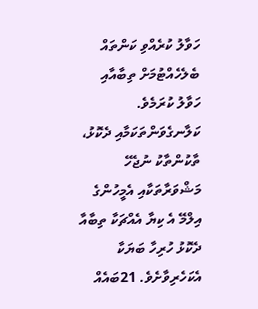ހަވާލު ކުރެއްވި ކަންތައް ބެލެހެއްޓުމަށް ތިބާއާއި ހަވާލު ކުރަމެވެ. ކަލާނގެވަންތަކަމާއި ދެކޮޅު، ތާކުންތާކު ނުޖެހޭ މަޝްވަރާތަކާއި އެމީހުންގެ އިލްމޭ އެ ކިޔާ އެއްޗަކާ ތިބާއާ ދެކޮޅު ހުރިހާ ބަޔަކާ އެކަހެރިވާށެވެ. 21ބައެއް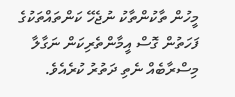މީހުން ތާކުންތާކު ނުޖެހޭ ކަންތައްތަކުގެ ފަހަތުން ގޮސް އީމާންތެރިކަން ނަގާލާ މިސްރާބެއް ނެތި ދަތުރު ކުރެއެވެ.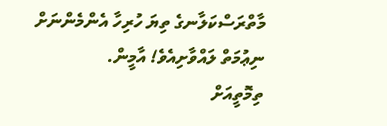މާތްރަސްކަލާނގެ ތިޔަ ހުރިހާ އެންމެންނަށް ނިޢުމަތް ލައްވާށިއެވެ! އާމީން.
ތިމޮތީއަށް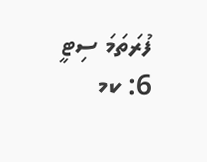ފުރަތަމަ ސިޓީ 6: ކމ